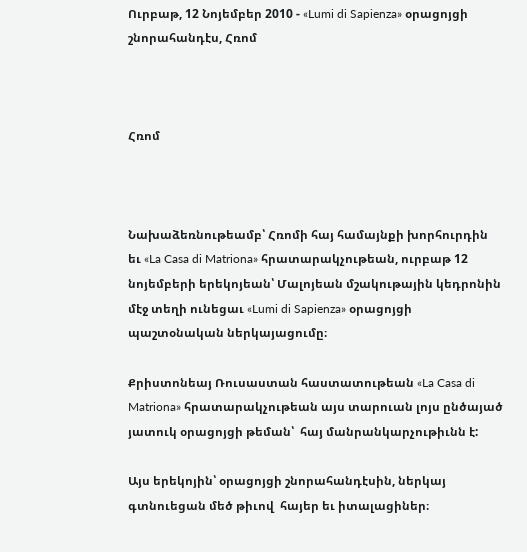Ուրբաթ, 12 Նոյեմբեր 2010 - «Lumi di Sapienza» օրացոյցի շնորահանդէս, Հռոմ



Հռոմ



Նախաձեռնութեամբ՝ Հռոմի հայ համայնքի խորհուրդին եւ «La Casa di Matriona» հրատարակչութեան, ուրբաթ 12 նոյեմբերի երեկոյեան՝ Մալոյեան մշակութային կեդրոնին մէջ տեղի ունեցաւ «Lumi di Sapienza» օրացոյցի պաշտօնական ներկայացումը։

Քրիստոնեայ Ռուսաստան հաստատութեան «La Casa di Matriona» հրատարակչութեան այս տարուան լոյս ընծայած յատուկ օրացոյցի թեման՝  հայ մանրանկարչութիւնն է:

Այս երեկոյին՝ օրացոյցի շնորահանդէսին, ներկայ գտնուեցան մեծ թիւով  հայեր եւ իտալացիներ։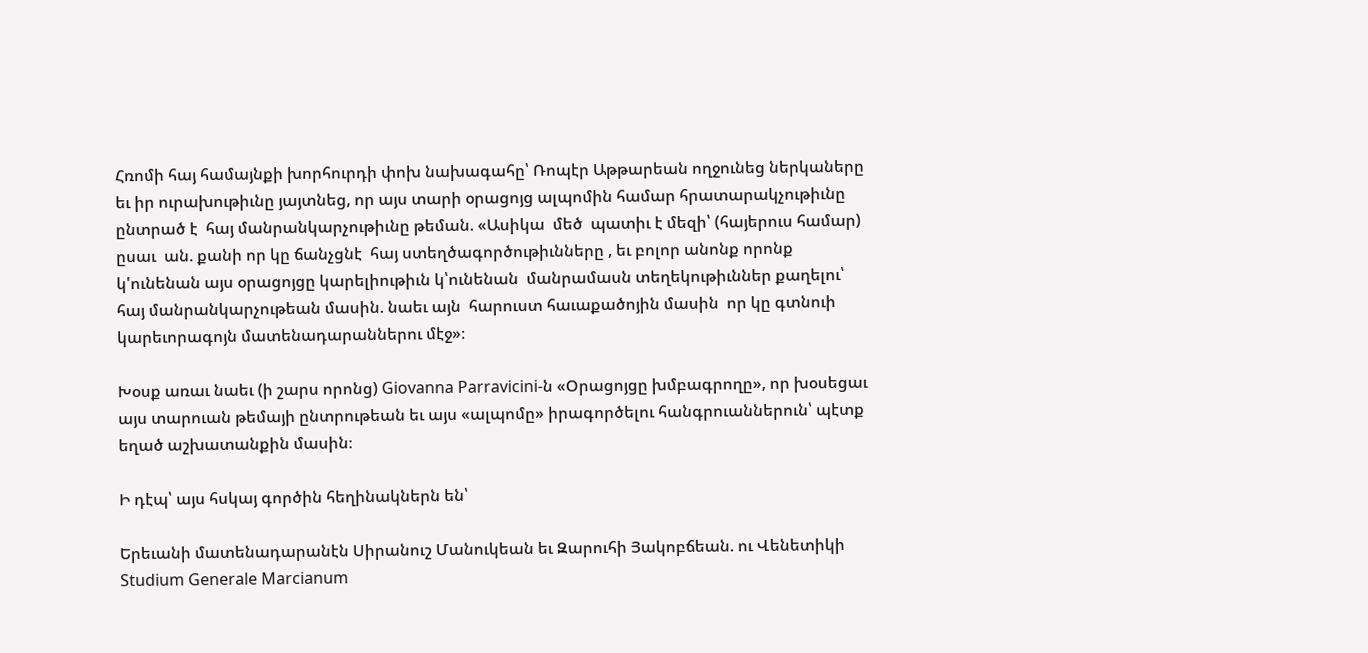Հռոմի հայ համայնքի խորհուրդի փոխ նախագահը՝ Ռոպէր Աթթարեան ողջունեց ներկաները եւ իր ուրախութիւնը յայտնեց, որ այս տարի օրացոյց ալպոմին համար հրատարակչութիւնը ընտրած է  հայ մանրանկարչութիւնը թեման. «Ասիկա  մեծ  պատիւ է մեզի՝ (հայերուս համար) ըսաւ  ան. քանի որ կը ճանչցնէ  հայ ստեղծագործութիւնները , եւ բոլոր անոնք որոնք կ'ունենան այս օրացոյցը կարելիութիւն կ՝ունենան  մանրամասն տեղեկութիւններ քաղելու՝ հայ մանրանկարչութեան մասին. նաեւ այն  հարուստ հաւաքածոյին մասին  որ կը գտնուի կարեւորագոյն մատենադարաններու մէջ»։

Խօսք առաւ նաեւ (ի շարս որոնց) Giovanna Parravicini-ն «Օրացոյցը խմբագրողը», որ խօսեցաւ այս տարուան թեմայի ընտրութեան եւ այս «ալպոմը» իրագործելու հանգրուաններուն՝ պէտք եղած աշխատանքին մասին։

Ի դէպ՝ այս հսկայ գործին հեղինակներն են՝

Երեւանի մատենադարանէն Սիրանուշ Մանուկեան եւ Զարուհի Յակոբճեան. ու Վենետիկի Studium Generale Marcianum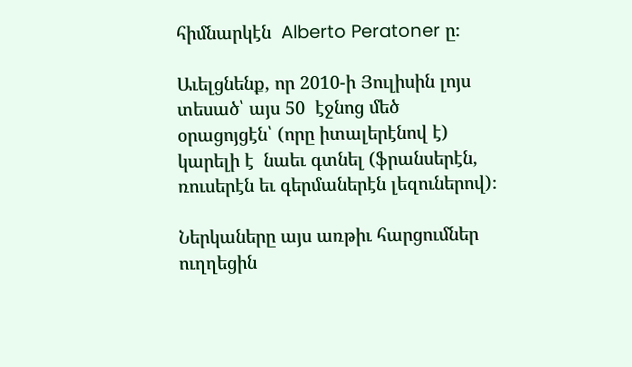հիմնարկէն  Alberto Peratoner ը։

Աւելցնենք, որ 2010-ի Յուլիսին լոյս տեսած՝ այս 50  էջնոց մեծ օրացոյցէն՝ (որը իտալերէնով է) կարելի է  նաեւ գտնել (ֆրանսերէն, ռուսերէն եւ գերմաներէն լեզուներով)։

Ներկաները այս առթիւ հարցումներ ուղղեցին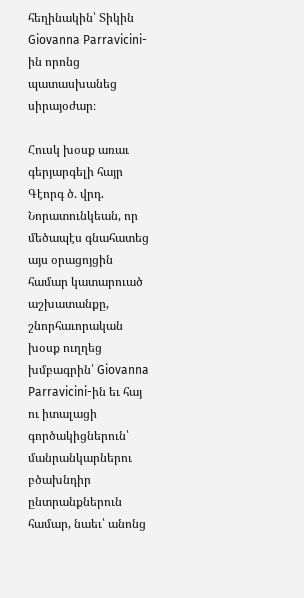հեղինակին՝ Տիկին Giovanna Parravicini-ին որոնց պատասխանեց սիրայօժար։

Հուսկ խօսք առաւ գերյարգելի հայր Գէորգ ծ. վրդ. Նորատունկեան, որ մեծապէս գնահատեց այս օրացոյցին համար կատարուած աշխատանքը, շնորհաւորական խօսք ուղղեց խմբագրին՝ Giovanna Parravicini-ին եւ հայ  ու իտալացի գործակիցներուն՝  մանրանկարներու բծախնդիր ընտրանքներուն համար, նաեւ՝ անոնց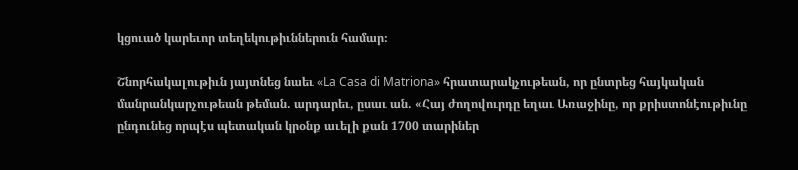կցուած կարեւոր տեղեկութիւններուն համար։

Շնորհակալութիւն յայտնեց նաեւ «La Casa di Matriona» հրատարակչութեան, որ ընտրեց հայկական մանրանկարչութեան թեման. արդարեւ, ըսաւ ան. «Հայ ժողովուրդը եղաւ Առաջինը, որ քրիստոնէութիւնը ընդունեց որպէս պետական կրօնք աւելի քան 1700 տարիներ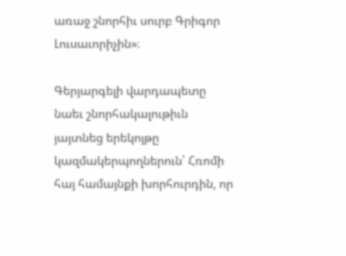առաջ շնորհիւ սուրբ Գրիգոր Լուսաւորիչին»։

Գերյարգելի վարդապետը նաեւ շնորհակալութիւն յայտնեց երեկոյթը կազմակերպողներուն՝ Հռոմի հայ համայնքի խորհուրդին, որ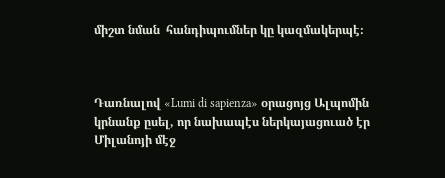միշտ նման  հանդիպումներ կը կազմակերպէ։



Դառնալով «Lumi di sapienza» օրացոյց Ալպոմին կրնանք ըսել, որ նախապէս ներկայացուած էր Միլանոյի մէջ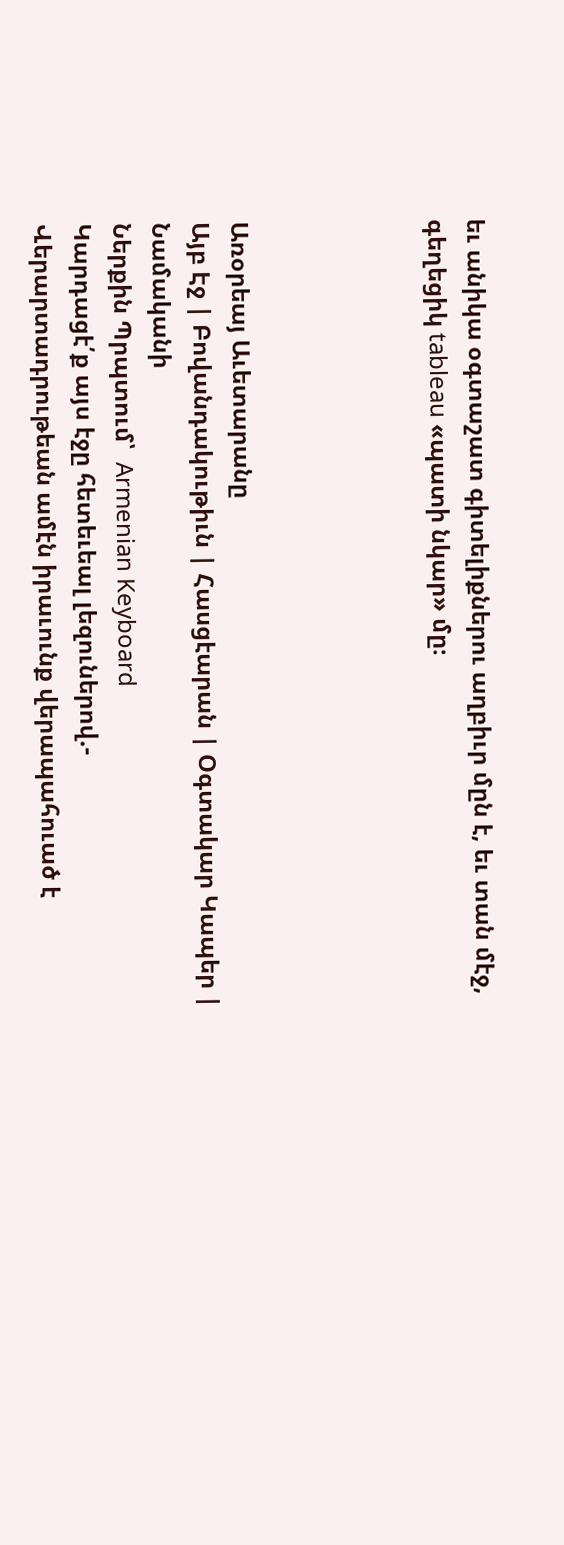եւ անիկա օգտաշատ գիտելիքներու աղբիւր մըն է, եւ տան մէջ, գեղեցիկ tableau «պատի նկար» մը։




Առօրեայ Աւետարանը
Այբ Էջ | Բովանդակութիւն | Հասցէարան | Օգտակար Կապեր | Նամականի
Ներքին Պրպտում՝  Armenian Keyboard
Կարդացէ՛ք այս էջը հետեւեալ լեզուներով.-
Վերարտադրութեան ամէն իրաւունք վերապահուած է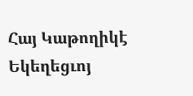Հայ Կաթողիկէ Եկեղեցւոյ